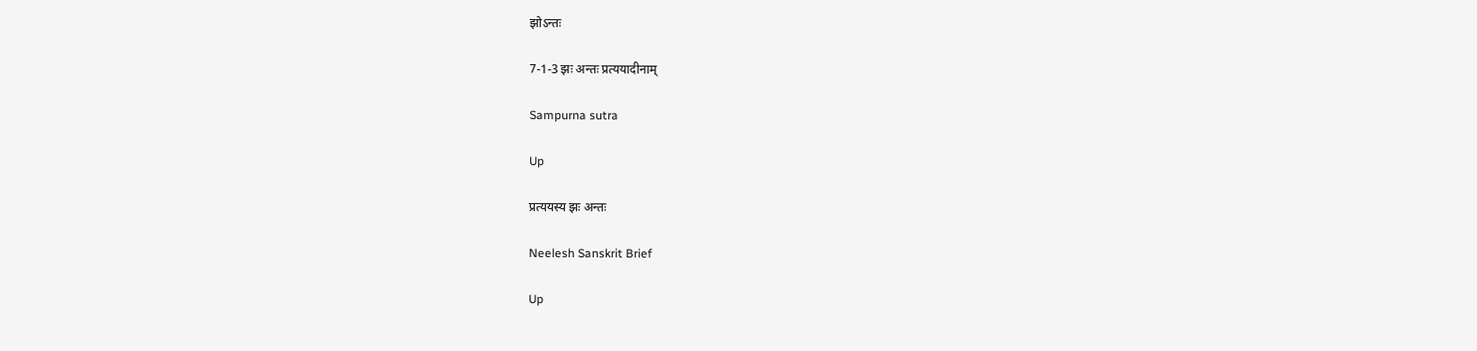झोऽन्तः

7-1-3 झः अन्तः प्रत्ययादीनाम्

Sampurna sutra

Up

प्रत्ययस्य झः अन्तः

Neelesh Sanskrit Brief

Up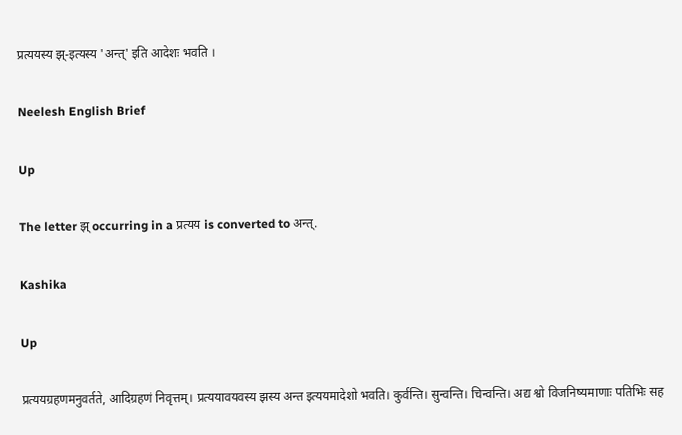प्रत्ययस्य झ्-इत्यस्य 'अन्त्' इति आदेशः भवति ।

Neelesh English Brief

Up

The letter झ् occurring in a प्रत्यय is converted to अन्त्.

Kashika

Up

प्रत्ययग्रहणमनुवर्तते, आदिग्रहणं निवृत्तम्। प्रत्ययावयवस्य झस्य अन्त इत्ययमादेशो भवति। कुर्वन्ति। सुन्वन्ति। चिन्वन्ति। अद्य श्वो विजनिष्यमाणाः पतिभिः सह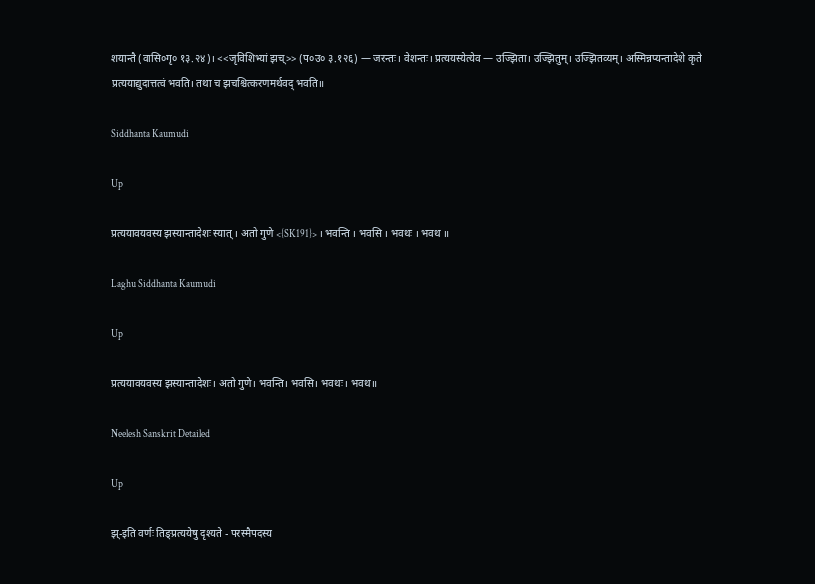शयान्तै (वासि०गृ० १३.२४)। <<जृविशिभ्यां झच्>> (प०उ० ३.१२६) — जरन्तः। वेशन्तः। प्रत्ययस्येत्येव — उज्झिता। उज्झितुम्। उज्झितव्यम्। अस्मिन्नप्यन्तादेशे कृते प्रत्ययाद्युदात्तत्वं भवति। तथा च झचश्चित्करणमर्थवद् भवति॥

Siddhanta Kaumudi

Up

प्रत्ययावयवस्य झस्यान्तादेशः स्यात् । अतो गुणे <{SK191}> । भवन्ति । भवसि । भवथः । भवथ ॥

Laghu Siddhanta Kaumudi

Up

प्रत्ययावयवस्य झस्यान्तादेशः। अतो गुणे। भवन्ति। भवसि। भवथः। भवथ॥

Neelesh Sanskrit Detailed

Up

झ्-इति वर्णः तिङ्प्रत्ययेषु दृश्यते - परस्मैपदस्य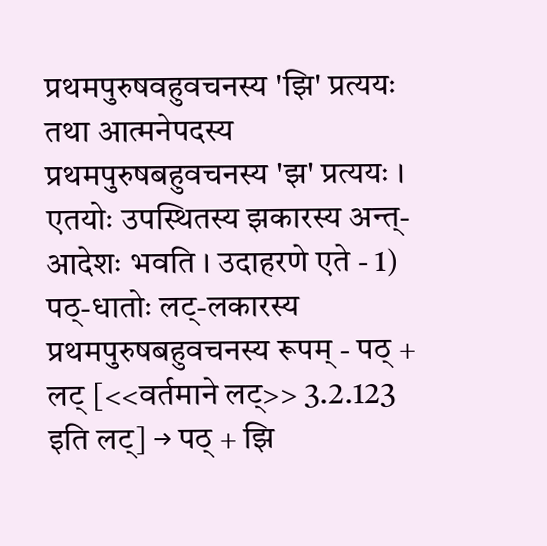प्रथमपुरुषवहुवचनस्य 'झि' प्रत्ययः तथा आत्मनेपदस्य प्रथमपुरुषबहुवचनस्य 'झ' प्रत्ययः । एतयोः उपस्थितस्य झकारस्य अन्त्-आदेशः भवति । उदाहरणे एते - 1) पठ्-धातोः लट्-लकारस्य प्रथमपुरुषबहुवचनस्य रूपम् - पठ् + लट् [<<वर्तमाने लट्>> 3.2.123 इति लट्] → पठ् + झि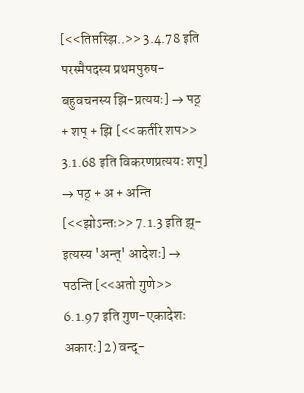[<<तिप्तस्झि..>> 3.4.78 इति परस्मैपदस्य प्रथमपुरुष-बहुवचनस्य झि-प्रत्ययः] → पठ् + शप् + झि [<<कर्तरि शप>> 3.1.68 इति विकरणप्रत्ययः शप्] → पठ् + अ + अन्ति [<<झोऽन्तः>> 7.1.3 इति झ्-इत्यस्य 'अन्त्' आदेशः] → पठन्ति [<<अतो गुणे>> 6.1.97 इति गुण-एकादेशः अकारः] 2) वन्द्-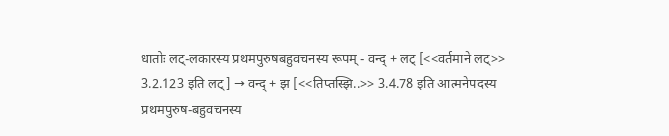धातोः लट्-लकारस्य प्रथमपुरुषबहुवचनस्य रूपम् - वन्द् + लट् [<<वर्तमाने लट्>> 3.2.123 इति लट्] → वन्द् + झ [<<तिप्तस्झि..>> 3.4.78 इति आत्मनेपदस्य प्रथमपुरुष-बहुवचनस्य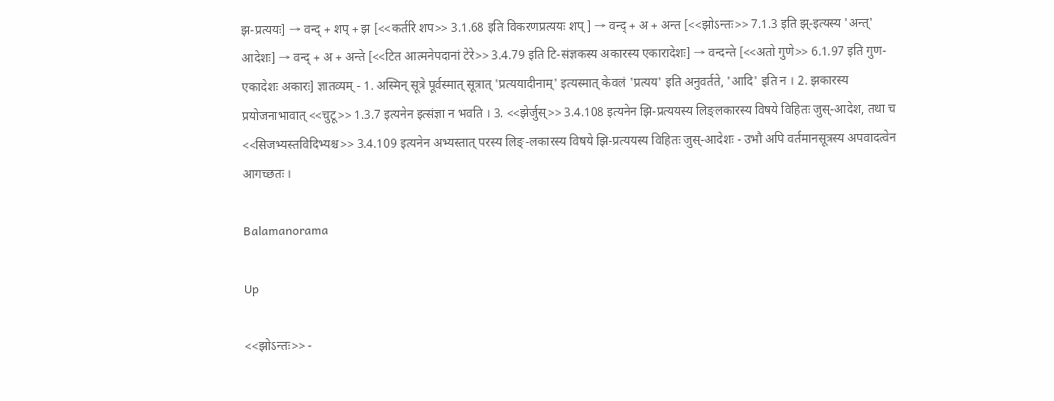झ-प्रत्ययः] → वन्द् + शप् + झ [<<कर्तरि शप>> 3.1.68 इति विकरणप्रत्ययः शप्] → वन्द् + अ + अन्त [<<झोऽन्तः>> 7.1.3 इति झ्-इत्यस्य 'अन्त्' आदेशः] → वन्द् + अ + अन्ते [<<टित आत्मनेपदानां टेरे>> 3.4.79 इति टि-संज्ञकस्य अकारस्य एकारादेशः] → वन्दन्ते [<<अतो गुणे>> 6.1.97 इति गुण-एकादेशः अकारः] ज्ञातव्यम् - 1. अस्मिन् सूत्रे पूर्वस्मात् सूत्रात् 'प्रत्ययादीनाम्' इत्यस्मात् केवलं 'प्रत्यय' इति अनुवर्तते, 'आदि' इति न । 2. झकारस्य प्रयोजनाभावात् <<चुटू>> 1.3.7 इत्यनेन इत्संज्ञा न भवति । 3. <<झेर्जुस्>> 3.4.108 इत्यनेन झि-प्रत्ययस्य लिङ्लकारस्य विषये विहितः जुस्-आदेश, तथा च <<सिजभ्यस्तविदिभ्यश्च>> 3.4.109 इत्यनेन अभ्यस्तात् परस्य लिङ्-लकारस्य विषये झि-प्रत्ययस्य विहितः जुस्-आदेशः - उभौ अपि वर्तमानसूत्रस्य अपवादत्वेन आगच्छतः ।

Balamanorama

Up

<<झोऽन्तः>> -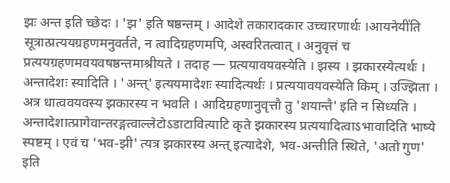झः अन्त इति च्छेदः । 'झ' इति षष्ठन्तम् । आदेशे तकारादकार उच्चारणार्थः ।आयनेयी॑ति सूत्रात्प्रत्ययग्रहणमनुवर्तते, न त्वादिग्रहणमपि, अस्वरितत्वात् । अनुवृत्तं च प्रत्ययग्रहणमवयवषष्ठन्तमाश्रीयते । तदाह — प्रत्ययावयवस्येति । झस्य । झकारस्येत्यर्थः । अन्तादेशः स्यादिति । 'अन्त्' इत्ययमादेशः स्यादित्यर्थः । प्रत्ययावयवस्येति किम् । उज्झिता । अत्र धात्ववयवस्य झकारस्य न भवति । आदिग्रहणानुवृत्तौ तु 'शयान्तै' इति न सिध्यति । अन्तादेशात्प्रागेवान्तरङ्गत्वाल्लेटोऽडाटावित्याटि कृते झकारस्य प्रत्ययादित्वाऽभावादिति भाष्ये स्पष्टम् । एवं च 'भव-झी' त्यत्र झकारस्य अन्त् इत्यादेशे, भव-अन्तीति स्थिते, 'अतो गुण' इति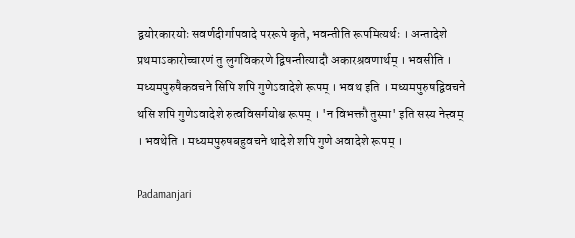द्वयोरकारयोः सवर्णदीर्गापवादे पररूपे कृते, भवन्तीति रूपमित्यर्थः । अन्तादेशे प्रथमाऽकारोच्चारणं तु लुगविकरणे द्विषन्तीत्यादौ अकारश्रवणार्थम् । भवसीति । मध्यमपुरुषैकवचने सिपि शपि गुणेऽवादेशे रूपम् । भवथ इति । मध्यमपुरुषद्विवचने थसि शपि गुणेऽवादेशे रुत्वविसर्गयोश्च रूपम् । 'न विभक्तौ तुस्मा' इति सस्य नेत्त्वम् । भवथेति । मध्यमपुरुषबहुवचने थादेशे शपि गुणे अवादेशे रूपम् ।

Padamanjari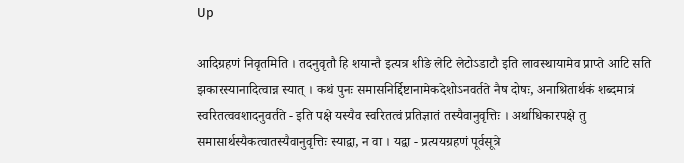Up

आदिग्रहणं निवृतमिति । तदनुवृतौ हि शयान्तै इत्यत्र शीङे लेटि लेटोऽडाटौ इति लावस्थायामेव प्राप्ते आटि सति झकारस्यानादित्वान्न स्यात् । कथं पुनः समासनिर्द्दिष्टानामेकदेशोऽनवर्तते नैष दोषः, अनाश्रितार्थकं शब्दमात्रं स्वरितत्ववशादनुवर्तते - इति पक्षे यस्यैव स्वरितत्वं प्रतिज्ञातं तस्यैवानुवृत्तिः । अर्थाधिकारपक्षे तु समासार्थस्यैकत्वातस्यैवानुवृत्तिः स्याद्वा, न वा । यद्वा - प्रत्ययग्रहणं पूर्वसूत्रे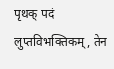पृथक् पदं लुप्तविभक्तिकम्, तेन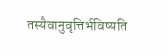तस्यैवानुवृत्तिर्भविष्यति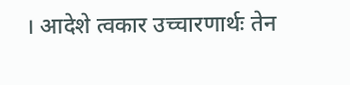। आदेशे त्वकार उच्चारणार्थः तेन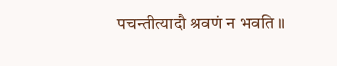पचन्तीत्यादौ श्रवणं न भवति ॥